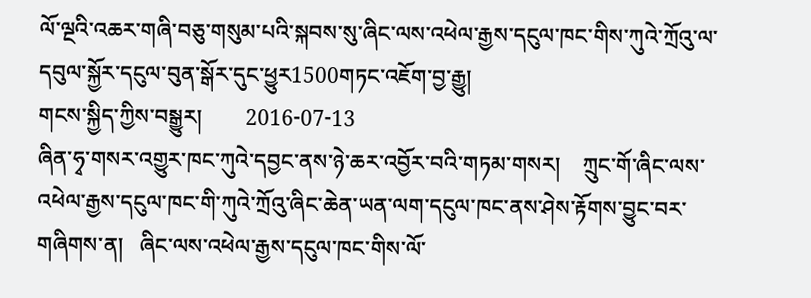ལོ་ལྔའི་འཆར་གཞི་བཅུ་གསུམ་པའི་སྐབས་སུ་ཞིང་ལས་འཕེལ་རྒྱས་དངུལ་ཁང་གིས་ཀུའེ་ཀྲོའུ་ལ་དབུལ་སྐྱོར་དངུལ་བུན་སྒོར་དུང་ཕྱུར1500གཏང་འཇོག་བྱ་རྒྱུ།
གངས་སྐྱིད་ཀྱིས་བསྒྱུར།        2016-07-13
ཞིན་ཧྭ་གསར་འགྱུར་ཁང་ཀུའེ་དབྱང་ནས་ཉེ་ཆར་འབྱོར་བའི་གཏམ་གསར།    ཀྲུང་གོ་ཞིང་ལས་འཕེལ་རྒྱས་དངུལ་ཁང་གི་ཀུའེ་ཀྲོའུ་ཞིང་ཆེན་ཡན་ལག་དངུལ་ཁང་ནས་ཤེས་རྟོགས་བྱུང་བར་གཞིགས་ན།   ཞིང་ལས་འཕེལ་རྒྱས་དངུལ་ཁང་གིས་ལོ་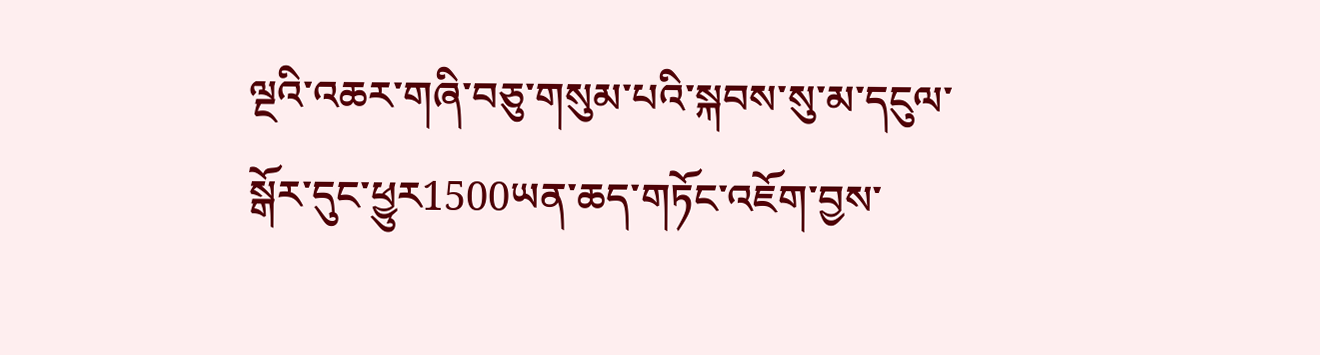ལྔའི་འཆར་གཞི་བཅུ་གསུམ་པའི་སྐབས་སུ་མ་དངུལ་སྒོར་དུང་ཕྱུར1500ཡན་ཆད་གཏོང་འཇོག་བྱས་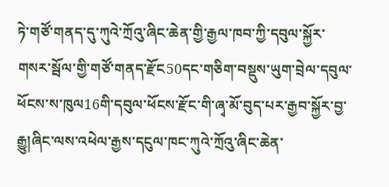ཏེ་གཙོ་གནད་དུ་ཀུའེ་ཀྲོའུ་ཞིང་ཆེན་གྱི་རྒྱལ་ཁབ་ཀྱི་དབུལ་སྐྱོར་གསར་སྦོལ་གྱི་གཙོ་གནད་རྫོང50དང་གཅིག་བསྡུས་ཡུག་བྲེལ་དབུལ་ཕོངས་ས་ཁུལ16གི་དབུལ་ཕོངས་རྫོང་གི་ཞྭ་མོ་བུད་པར་རྒྱབ་སྐྱོར་བྱ་རྒྱུ།ཞིང་ལས་འཕེལ་རྒྱས་དངུལ་ཁང་ཀུའེ་ཀྲོའུ་ཞིང་ཆེན་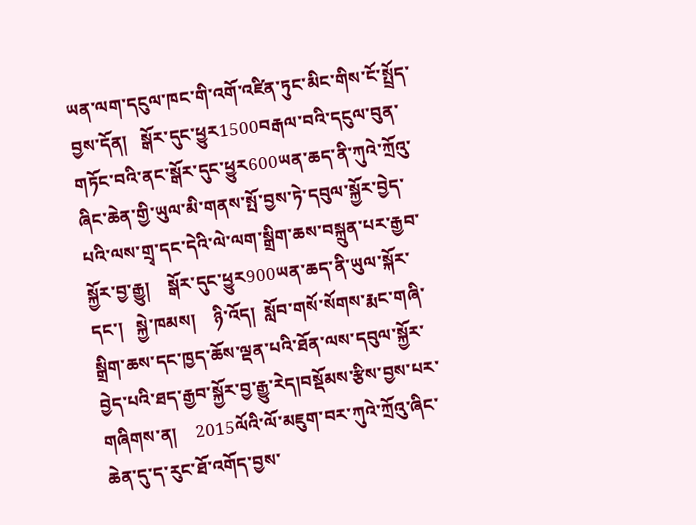ཡན་ལག་དངུལ་ཁང་གི་འགོ་འཛིན་ཏུང་མིང་གིས་ངོ་སྤྲོད་བྱས་དོན།   སྒོར་དུང་ཕྱུར1500བརྒལ་བའི་དངུལ་བུན་གཏོང་བའི་ནང་སྒོར་དུང་ཕྱུར600ཡན་ཆད་ནི་ཀུའེ་ཀྲོའུ་ཞིང་ཆེན་གྱི་ཡུལ་མི་གནས་སྤོ་བྱས་ཏེ་དབུལ་སྐྱོར་བྱེད་པའི་ལས་གྲྭ་དང་དེའི་ལེ་ལག་སྒྲིག་ཆས་བསྐྲུན་པར་རྒྱབ་སྐྱོར་བྱ་རྒྱུ།    སྒོར་དུང་ཕྱུར900ཡན་ཆད་ནི་ཡུལ་སྐོར་དང་།   སྐྱེ་ཁམས།    ཉི་འོད།  སློབ་གསོ་སོགས་རྨང་གཞི་སྒྲིག་ཆས་དང་ཁྱད་ཆོས་ལྡན་པའི་ཐོན་ལས་དབུལ་སྐྱོར་བྱེད་པའི་ཐད་རྒྱབ་སྐྱོར་བྱ་རྒྱུ་རེད།བསྡོམས་རྩིས་བྱས་པར་གཞིགས་ན།    2015ལོའི་ལོ་མཇུག་བར་ཀུའེ་ཀྲོའུ་ཞིང་ཆེན་དུ་ད་རུང་ཐོ་འགོད་བྱས་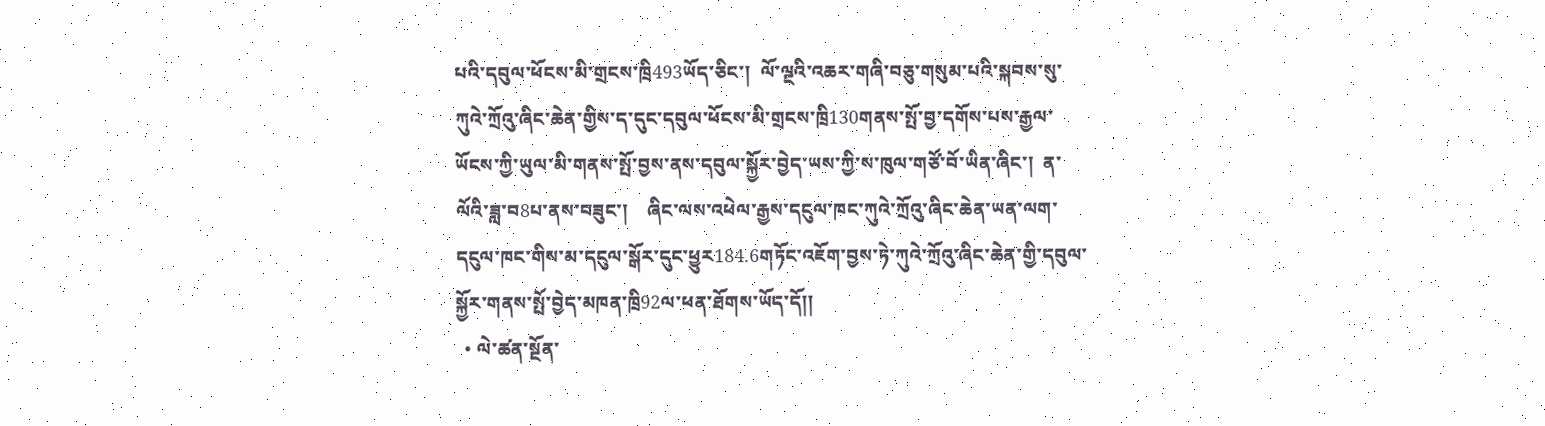པའི་དབུལ་ཕོངས་མི་གྲངས་ཁྲི493ཡོད་ཅིང་།  ལོ་ལྔའི་འཆར་གཞི་བཅུ་གསུམ་པའི་སྐབས་སུ་ཀུའེ་ཀྲོའུ་ཞིང་ཆེན་གྱིས་ད་དུང་དབུལ་ཕོངས་མི་གྲངས་ཁྲི130གནས་སྤོ་བྱ་དགོས་པས་རྒྱལ་ཡོངས་ཀྱི་ཡུལ་མི་གནས་སྤོ་བྱས་ནས་དབུལ་སྐྱོར་བྱེད་ཡས་ཀྱི་ས་ཁུལ་གཙོ་བོ་ཡིན་ཞིང་།  ན་ལོའི་ཟླ་བ8པ་ནས་བཟུང་།    ཞིང་ལས་འཕེལ་རྒྱས་དངུལ་ཁང་ཀུའེ་ཀྲོའུ་ཞིང་ཆེན་ཡན་ལག་དངུལ་ཁང་གིས་མ་དངུལ་སྒོར་དུང་ཕྱུར184.6གཏོང་འཇོག་བྱས་ཏེ་ཀུའེ་ཀྲོའུ་ཞིང་ཆེན་གྱི་དབུལ་སྐྱོར་གནས་སྤོ་བྱེད་མཁན་ཁྲི92ལ་ཕན་ཐོགས་ཡོད་དོ།།
  • ལེ་ཚན་སྔོན་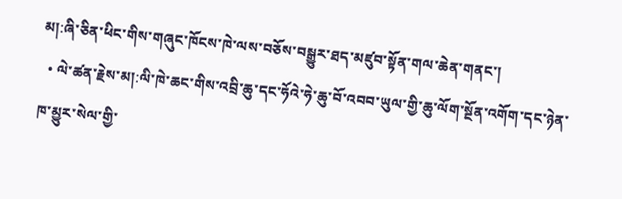མ།:ཞི་ཅིན་ཕིང་གིས་གཞུང་ཁོངས་ཁེ་ལས་བཅོས་བསྒྱུར་ཐད་མཛུབ་སྟོན་གལ་ཆེན་གནང་།
  • ལེ་ཚན་རྗེས་མ།:ལི་ཁེ་ཆང་གིས་འབྲི་ཆུ་དང་ཧོའེ་ཧེ་ཆུ་བོ་འབབ་ཡུལ་གྱི་ཆུ་ལོག་སྔོན་འགོག་དང་ཉེན་ཁ་མྱུར་སེལ་གྱི་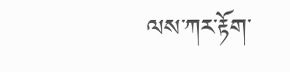ལས་ཀར་རྟོག་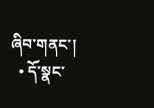ཞིབ་གནང་།
  • དོ་སྣང་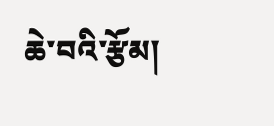ཆེ་བའི་རྩོམ།